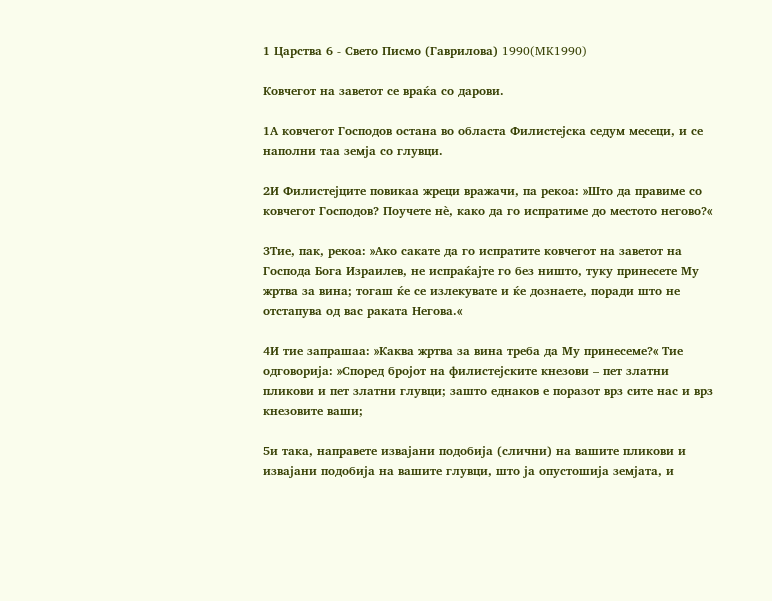1 Царства 6 - Свето Писмо (Гаврилова) 1990(MK1990)

Ковчегот на заветот се враќа со дарови.

1А ковчегот Господов остана во областа Филистејска седум месеци, и се наполни таа земја со глувци.

2И Филистејците повикаа жреци вражачи, па рекоа: »Што да правиме со ковчегот Господов? Поучете нѐ, како да го испратиме до местото негово?«

3Тие, пак, рекоа: »Ако сакате да го испратите ковчегот на заветот на Господа Бога Израилев, не испраќајте го без ништо, туку принесете Му жртва за вина; тогаш ќе се излекувате и ќе дознаете, поради што не отстапува од вас раката Негова.«

4И тие запрашаа: »Каква жртва за вина треба да Му принесеме?« Тие одговорија: »Според бројот на филистејските кнезови – пет златни пликови и пет златни глувци; зашто еднаков е поразот врз сите нас и врз кнезовите ваши;

5и така, направете извајани подобија (слични) на вашите пликови и извајани подобија на вашите глувци, што ја опустошија земјата, и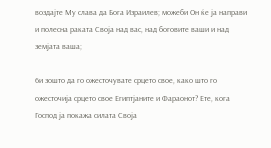воздајте Му слава да Бога Израилев; можеби Он ќе ја направи и полесна раката Своја над вас, над боговите ваши и над земјата ваша;

6и зошто да го ожесточувате срцето свое, како што го ожесточија срцето свое Египтјаните и Фараонот? Ете, кога Господ ја покажа силата Своја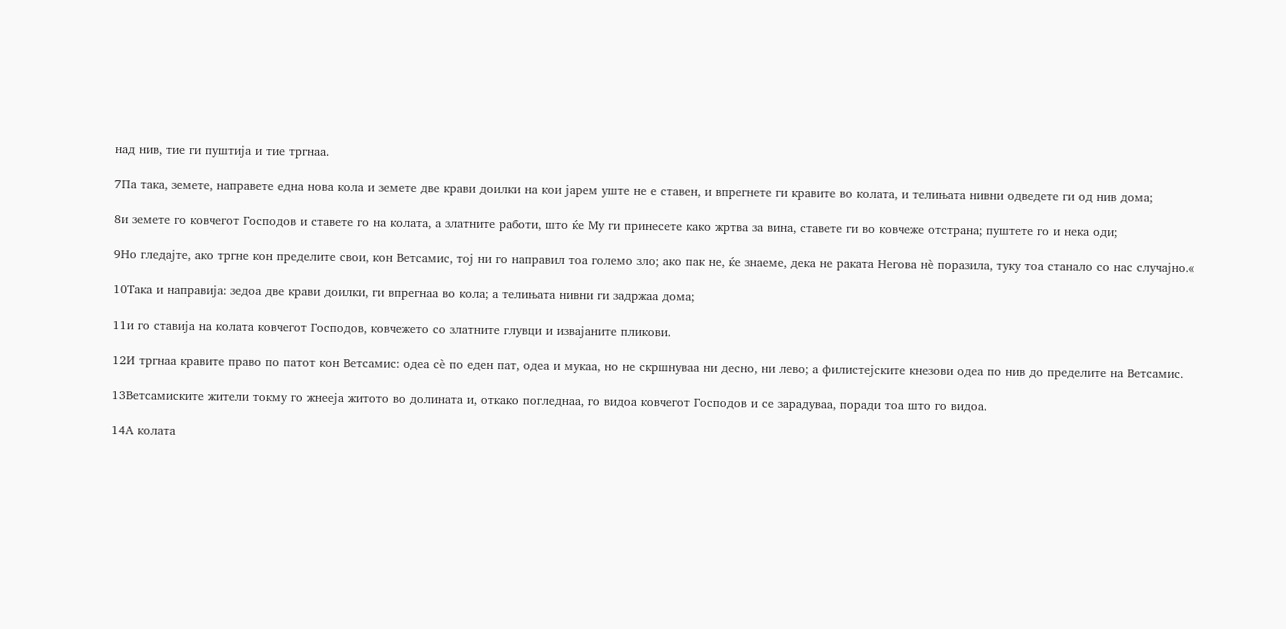над нив, тие ги пуштија и тие тргнаа.

7Па така, земете, направете една нова кола и земете две крави доилки на кои јарем уште не е ставен, и впрегнете ги кравите во колата, и телињата нивни одведете ги од нив дома;

8и земете го ковчегот Господов и ставете го на колата, а златните работи, што ќе Му ги принесете како жртва за вина, ставете ги во ковчеже отстрана; пуштете го и нека оди;

9Но гледајте, ако тргне кон пределите свои, кон Ветсамис, тој ни го направил тоа големо зло; ако пак не, ќе знаеме, дека не раката Негова нѐ поразила, туку тоа станало со нас случајно.«

10Така и направија: зедоа две крави доилки, ги впрегнаа во кола; а телињата нивни ги задржаа дома;

11и го ставија на колата ковчегот Господов, ковчежето со златните глувци и извајаните пликови.

12И тргнаа кравите право по патот кон Ветсамис: одеа сѐ по еден пат, одеа и мукаа, но не скршнуваа ни десно, ни лево; а филистејските кнезови одеа по нив до пределите на Ветсамис.

13Ветсамиските жители токму го жнееја житото во долината и, откако погледнаа, го видоа ковчегот Господов и се зарадуваа, поради тоа што го видоа.

14А колата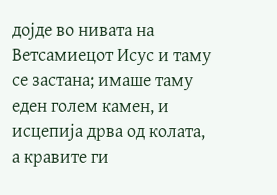дојде во нивата на Ветсамиецот Исус и таму се застана; имаше таму еден голем камен, и исцепија дрва од колата, а кравите ги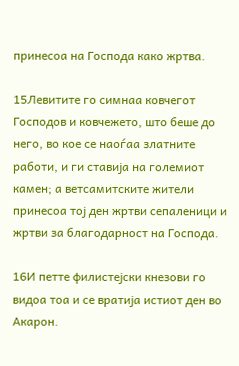принесоа на Господа како жртва.

15Левитите го симнаа ковчегот Господов и ковчежето, што беше до него, во кое се наоѓаа златните работи, и ги ставија на големиот камен; а ветсамитските жители принесоа тој ден жртви сепаленици и жртви за благодарност на Господа.

16И петте филистејски кнезови го видоа тоа и се вратија истиот ден во Акарон.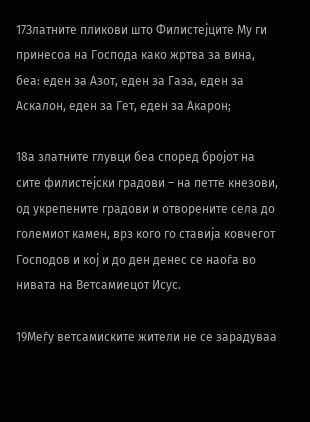17Златните пликови што Филистејците Му ги принесоа на Господа како жртва за вина, беа: еден за Азот, еден за Газа, еден за Аскалон, еден за Гет, еден за Акарон;

18а златните глувци беа според бројот на сите филистејски градови – на петте кнезови, од укрепените градови и отворените села до големиот камен, врз кого го ставија ковчегот Господов и кој и до ден денес се наоѓа во нивата на Ветсамиецот Исус.

19Меѓу ветсамиските жители не се зарадуваа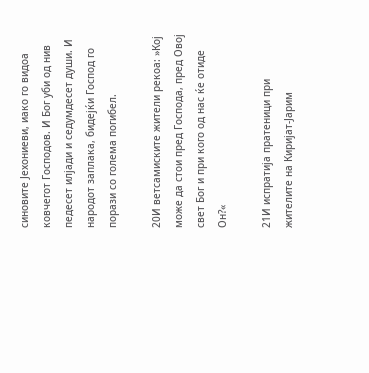синовите Јехониеви, иако го видоа ковчегот Господов. И Бог уби од нив педесет илјади и седумдесет души. И народот заплака, бидејќи Господ го порази со голема погибел.

20И ветсамиските жители рекоа: »Кој може да стои пред Господа, пред Овој свет Бог и при кого од нас ќе отиде Он?«

21И испратија пратеници при жителите на Киријат-Јарим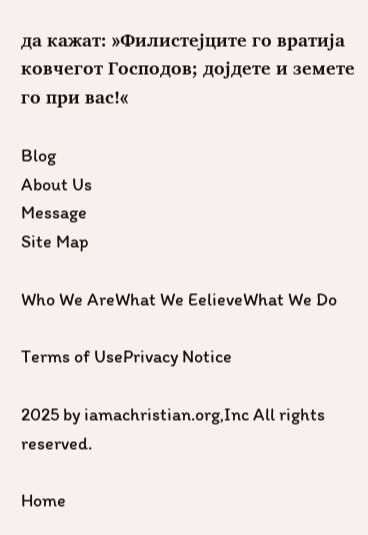да кажат: »Филистејците го вратија ковчегот Господов; дојдете и земете го при вас!«

Blog
About Us
Message
Site Map

Who We AreWhat We EelieveWhat We Do

Terms of UsePrivacy Notice

2025 by iamachristian.org,Inc All rights reserved.

Home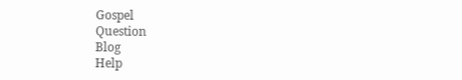Gospel
Question
Blog
Help